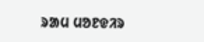ᱨᱟᱢ ᱢᱚᱱᱫᱤᱨ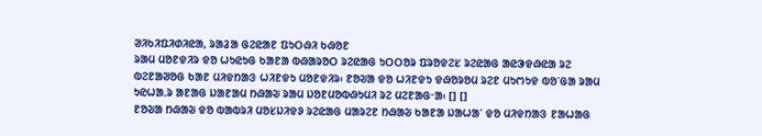ᱣᱤᱠᱤᱯᱤᱰᱤᱭᱟ, ᱨᱟᱲᱟ ᱜᱮᱭᱟᱱ ᱯᱩᱛᱷᱤ ᱠᱷᱚᱱ
ᱨᱟᱢ ᱢᱚᱱᱫᱤᱨ ᱫᱚ ᱦᱩᱭᱩᱜ ᱠᱟᱱᱟ ᱵᱷᱟᱨᱚᱛ ᱨᱮᱭᱟᱜ ᱩᱛᱛᱚᱨ ᱯᱨᱚᱫᱮᱥ ᱨᱮᱭᱟᱜ ᱟᱭᱳᱫᱷᱭᱟ ᱨᱮ ᱵᱮᱱᱟᱣᱚᱜ ᱠᱟᱱ ᱢᱤᱫᱴᱟᱝ ᱦᱤᱱᱫᱩ ᱢᱚᱱᱫᱤᱨ᱾ ᱱᱚᱶᱟ ᱫᱚ ᱦᱤᱱᱫᱩ ᱫᱷᱚᱨᱚᱢ ᱨᱮᱱ ᱢᱩᱬᱩᱫ ᱵᱚᱸᱜᱟ ᱨᱟᱢ ᱩᱭᱦᱟᱹᱨ ᱟᱱᱟᱜ ᱡᱟᱱᱟᱢ ᱴᱷᱟᱶ ᱨᱟᱢ ᱡᱚᱱᱢᱚᱵᱷᱩᱢᱤ ᱨᱮ ᱢᱮᱱᱟᱜᱼᱟ᱾ [] []
ᱱᱚᱶᱟ ᱴᱷᱟᱶ ᱫᱚ ᱵᱟᱵᱨᱤ ᱢᱚᱥᱡᱤᱫᱽ ᱨᱮᱭᱟᱜ ᱢᱟᱨᱮᱱ ᱴᱷᱟᱶ ᱠᱟᱱᱟ ᱡᱟᱦᱟᱸ ᱫᱚ ᱢᱤᱫᱴᱟᱝ ᱱᱟᱦᱟᱜ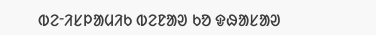ᱵᱮᱼᱤᱥᱞᱟᱢᱤᱠ ᱵᱮᱱᱟᱣ ᱠᱚ ᱫᱷᱟᱥᱟᱣ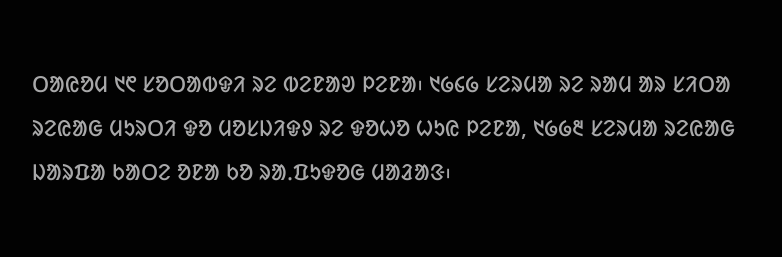ᱛᱟᱭᱚᱢ ᱑᱖ ᱥᱚᱛᱟᱵᱫᱤ ᱨᱮ ᱵᱮᱱᱟᱣ ᱞᱮᱱᱟ᱾ ᱑᱙᱔᱙ ᱥᱮᱨᱢᱟ ᱨᱮ ᱨᱟᱢ ᱟᱨ ᱥᱤᱛᱟ ᱨᱮᱭᱟᱜ ᱢᱩᱨᱛᱤ ᱫᱚ ᱢᱚᱥᱡᱤᱫᱽ ᱨᱮ ᱫᱚᱦᱚ ᱦᱩᱭ ᱞᱮᱱᱟ, ᱑᱙᱙᱓ ᱥᱮᱨᱢᱟ ᱨᱮᱭᱟᱜ ᱡᱟᱨᱯᱟ ᱠᱟᱛᱮ ᱚᱱᱟ ᱠᱚ ᱨᱟᱹᱯᱩᱫᱚᱜ ᱢᱟᱲᱟᱝ᱾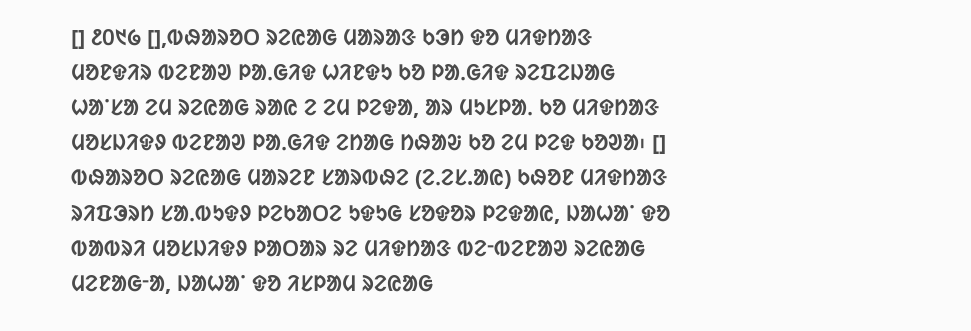[] ᱒᱐᱑᱙ [],ᱵᱷᱟᱨᱚᱛ ᱨᱮᱭᱟᱜ ᱢᱟᱨᱟᱝ ᱠᱳᱴ ᱫᱚ ᱢᱤᱫᱴᱟᱝ ᱢᱚᱱᱫᱤᱨ ᱵᱮᱱᱟᱣ ᱞᱟᱹᱜᱤᱫ ᱦᱤᱱᱫᱩ ᱠᱚ ᱞᱟᱹᱜᱤᱫ ᱨᱮᱯᱮᱡᱟᱜ ᱦᱟᱸᱥᱟ ᱮᱢ ᱨᱮᱭᱟᱜ ᱨᱟᱭ ᱮ ᱮᱢ ᱞᱮᱫᱟ, ᱟᱨ ᱢᱩᱥᱞᱟᱹ ᱠᱚ ᱢᱤᱫᱴᱟᱝ ᱢᱚᱥᱡᱤᱫᱽ ᱵᱮᱱᱟᱣ ᱞᱟᱹᱜᱤᱫ ᱮᱴᱟᱜ ᱴᱷᱟᱶ ᱠᱚ ᱮᱢ ᱞᱮᱫ ᱠᱚᱣᱟ᱾ [] ᱵᱷᱟᱨᱚᱛ ᱨᱮᱭᱟᱜ ᱢᱟᱨᱮᱱ ᱥᱟᱨᱵᱷᱮ (ᱮᱹᱮᱥ.ᱟᱭ) ᱠᱷᱚᱱ ᱢᱤᱫᱴᱟᱝ ᱨᱤᱯᱳᱨᱴ ᱥᱟᱹᱵᱩᱫᱽ ᱞᱮᱠᱟᱛᱮ ᱩᱫᱩᱜ ᱥᱚᱫᱚᱨ ᱞᱮᱫᱟᱭ, ᱡᱟᱦᱟᱸ ᱫᱚ ᱵᱟᱵᱨᱤ ᱢᱚᱥᱡᱤᱫᱽ ᱞᱟᱛᱟᱨ ᱨᱮ ᱢᱤᱫᱴᱟᱝ ᱵᱮᱼᱵᱮᱱᱟᱣ ᱨᱮᱭᱟᱜ ᱢᱮᱱᱟᱜᱼᱟ, ᱡᱟᱦᱟᱸ ᱫᱚ ᱤᱥᱞᱟᱢ ᱨᱮᱭᱟᱜ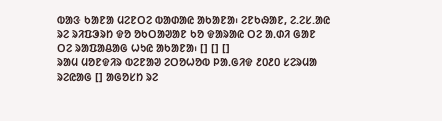ᱵᱟᱝ ᱠᱟᱱᱟ ᱢᱮᱱᱛᱮ ᱵᱟᱰᱟᱭ ᱟᱠᱟᱱᱟ᱾ ᱮᱱᱠᱷᱟᱱ, ᱮ.ᱮᱥ.ᱟᱭ ᱨᱮ ᱨᱤᱯᱳᱨᱴ ᱫᱚ ᱚᱠᱛᱟᱣᱟᱱ ᱠᱚ ᱫᱟᱨᱟᱭ ᱛᱮ ᱟᱹᱰᱤ ᱜᱟᱱ ᱛᱮ ᱨᱟᱯᱟᱪᱟᱜ ᱦᱩᱭ ᱟᱠᱟᱱᱟ᱾ [] [] []
ᱨᱟᱢ ᱢᱚᱱᱫᱤᱨ ᱵᱮᱱᱟᱣ ᱮᱛᱚᱦᱚᱵ ᱞᱟᱹᱜᱤᱫ ᱒᱐᱒᱐ ᱥᱮᱨᱢᱟ ᱨᱮᱭᱟᱜ [] ᱟᱜᱚᱥᱴ ᱨᱮ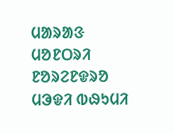ᱢᱟᱨᱟᱝ ᱢᱚᱱᱛᱨᱤ ᱱᱚᱨᱮᱱᱫᱨᱚ ᱢᱳᱫᱤ ᱵᱷᱩᱢᱤ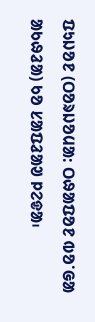ᱯᱩᱡᱚᱱ (ᱛᱚᱨᱡᱚᱢᱟ: ᱛᱷᱟᱯᱚᱱ ᱵᱚᱸᱜᱟ ᱟᱠᱷᱲᱟ) ᱠᱚ ᱥᱟᱯᱲᱟᱣ ᱞᱮᱫᱟ᱾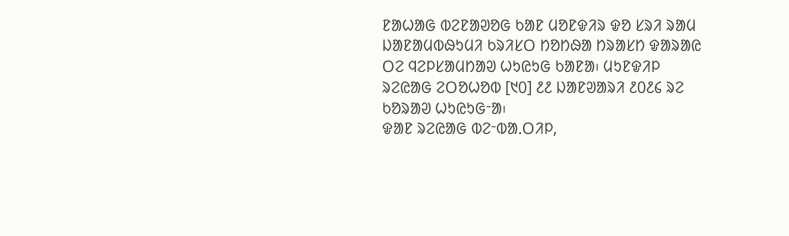ᱱᱟᱦᱟᱜ ᱵᱮᱱᱟᱣᱚᱜ ᱠᱟᱱ ᱢᱚᱱᱫᱤᱨ ᱫᱚ ᱥᱨᱤ ᱨᱟᱢ ᱡᱟᱱᱟᱢᱵᱷᱩᱢᱤ ᱠᱨᱤᱥᱛ ᱴᱚᱴᱷᱟ ᱴᱨᱟᱥᱴ ᱫᱟᱨᱟᱭ ᱛᱮ ᱧᱮᱞᱥᱟᱢᱴᱟᱣ ᱦᱩᱭᱩᱜ ᱠᱟᱱᱟ᱾ ᱢᱩᱱᱫᱤᱞ ᱨᱮᱭᱟᱜ ᱮᱛᱚᱦᱚᱵ [᱑᱐] ᱒᱒ ᱡᱟᱱᱣᱟᱨᱤ ᱒᱐᱒᱔ ᱨᱮ ᱠᱚᱨᱟᱣ ᱦᱩᱭᱩᱜᱼᱟ᱾
ᱫᱟᱱ ᱨᱮᱭᱟᱜ ᱵᱮᱼᱵᱟᱹᱛᱤᱞ,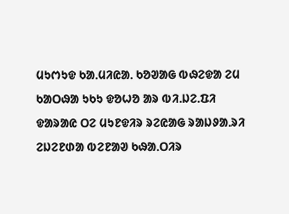ᱢᱩᱬᱩᱫ ᱠᱟᱹᱢᱤᱭᱟᱹ ᱠᱚᱣᱟᱜ ᱵᱷᱮᱫᱟ ᱮᱢ ᱠᱟᱛᱷᱟ ᱩᱠᱩ ᱫᱚᱦᱚ ᱟᱨ ᱵᱤ.ᱡᱮ.ᱯᱤ ᱫᱟᱨᱟᱭ ᱛᱮ ᱢᱩᱱᱫᱤᱨ ᱨᱮᱭᱟᱜ ᱨᱟᱡᱽᱟᱹᱨᱤ ᱮᱡᱮᱱᱰᱟ ᱵᱮᱱᱟᱣ ᱠᱷᱟᱹᱛᱤᱨ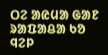ᱛᱮ ᱟᱭᱢᱟ ᱜᱟᱱ ᱨᱟᱯᱟᱪᱟ ᱠᱚ ᱧᱮᱞ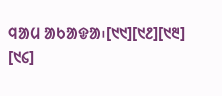ᱧᱟᱢ ᱟᱠᱟᱫᱟ᱾[᱑᱑][᱑᱒][᱑᱓] [᱑᱔]